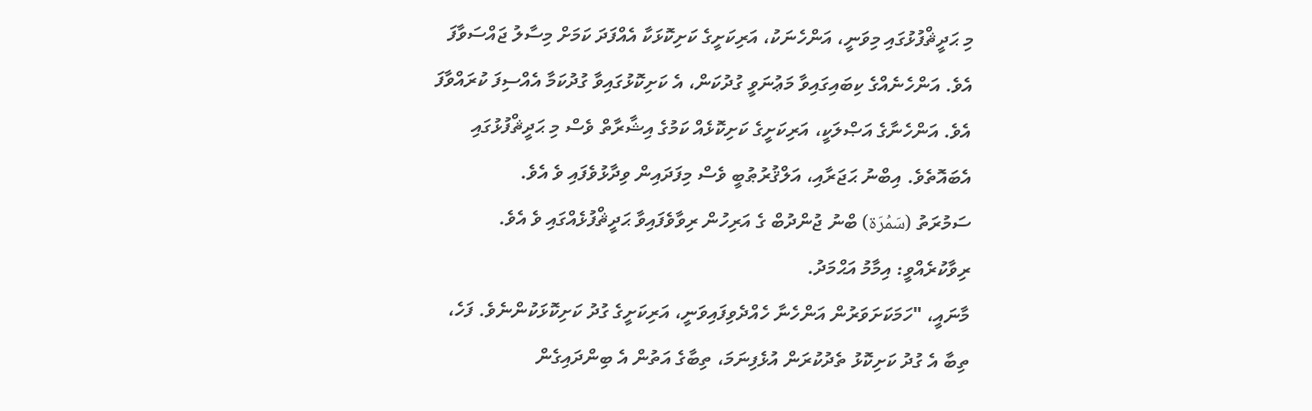މި ޙަދީޘްފުޅުގައި މިވަނީ، އަންހެނަކު، އަރިކަށީގެ ކަށިކޮޅަކާ އެއްފަދަ ކަމަށް މިސާލު ޖައްސަވާފަ އެވެ. އަންހެނެއްގެ ކިބައިގައިވާ މަޢުނަވީ ގުދުކަން، އެ ކަށިކޮޅުގައިވާ ގުދުކަމާ އެއްސިފަ ކުރައްވާފަ އެވެ. އަންހެނާގެ އަޞްލަކީ، އަރިކަށީގެ ކަށިކޮޅެއް ކަމުގެ އިޝާރާތް ވެސް މި ޙަދީޘްފުޅުގައި އެބައޮތެވެ. އިބްނު ޙަޖަރާއި، އަލްޤުރުޠުބީ ވެސް މިފަދައިން ވިދާޅުވެފައި ވެ އެވެ.
ސަމުރަތު (سَمُرَة) ބްނު ޖުންދުބް ގެ އަރިހުން ރިވާވެފައިވާ ޙަދީޘްފުޅެއްގައި ވެ އެވެ.
ރިވާކުރެއްވީ: އިމާމު އަޙްމަދު.
މާނައީ، "ހަމަކަށަވަރުން އަންހެނާ ހެއްދެވިފައިވަނީ، އަރިކަށީގެ ގުދު ކަށިކޮޅަކުންނެވެ. ފަހެ، ތިބާ އެ ގުދު ކަށިކޮޅު ތެދުކުރަން އުޅެފިނަމަ، ތިބާގެ އަތުން އެ ބިންދައިގެން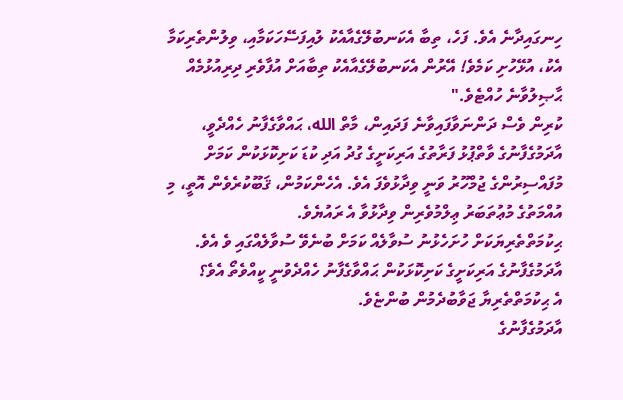ހިނގައިދާނެ އެވެ. ފަހެ، ތިބާ އެކަނބުލޭގެއާއެކު ލުއިފަސޭހަކަމާއި، ވިލުންތެރިކަމާ އެކު، އުޅޭހުށި ކަމެވެ! އޭރުން އެކަނބުލޭގެއާއެކު ތިބާއަށް އުފާވެރި ދިރިއުޅުމެއް ޙާޞިލުވާނެ ހުއްޓެވެ."
ކުރިން ވެސް ދަންނަވާފައިވާނެ ފަދައިން، މާތް الله، ޙައްވާގެފާނު ހެއްދެވީ، އާދަމުގެފާނުގެ ވާތްޕުޅު ފަރާތުގެ އަރިކަށީގެ ގުދު އަދި ކުޑަ ކަށިކޮޅަކުން ކަމަށް މުފައްސިރުންގެ ޖުމްހޫރު ވަނީ ވިދާޅުވެފަ އެވެ. އެހެންކަމުން، ޤަބޫކުރެވެން އޮތީ، މި އުއްމަތުގެ މުޢުތަބަރު ޢިލްމުވެރިން ވިދާޅުވާ އެ ރައުޔެވެ.
ޙިކުމަތްތެރިޔަކަށް ހުށަހެޅުނު ސުވާލެއް ކަމަށް ބުނެވޭ ސުވާލެއްގައި ވެ އެވެ.
އާދަމުގެފާނުގެ އަރިކަށީގެ ކަށިކޮޅަކުން ޙައްވާގެފާނު ހެއްދެވުނީ ކީއްވެތޯ އެވެ؟
އެ ޙިކުމަތްތެރިޔާ ޖަވާބުދެމުން ބުންޏެވެ.
އާދަމުގެފާނުގެ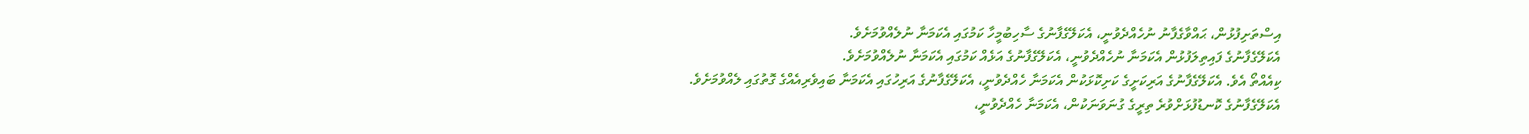އިސްތަށިފުޅުން، ޙައްވާގެފާނު ނުހެއްދެވުނީ، އެކަލޭގެފާނުގެ ސާހިބުމީހާ ކަމުގައި އެކަމަނާ ނުލެއްވުމަށެވެ.
އެކަލޭގެފާނުގެ ފައިތިލަފުޅުން އެކަމަނާ ނުހެއްދެވުނީ، އެކަލޭގެފާނުގެ އަޅެއް ކަމުގައި އެކަމަނާ ނުލެއްވުމަށެވެ.
ކިއެއްތޯ އެވެ. އެކަލޭގެފާނުގެ އަރިކަށީގެ ކަށިކޮޅަކުން އެކަމަނާ ހެއްދެވުނީ، އެކަލޭގެފާނުގެ އަރިހުގައި އެކަމަނާ ބައިވެރިއެއްގެ ގޮތުގައި ލެއްވުމަށެވެ.
އެކަލޭގެފާނުގެ ކޮނޑުފުޅަށްވުރެ ތިރީގެ ގުނަވަނަކުން، އެކަމަނާ ހެއްދެވުނީ،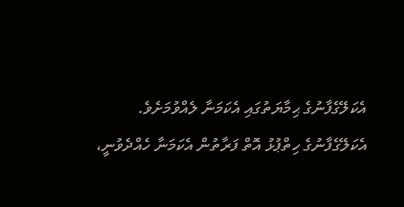އެކަލޭގެފާނުގެ ޙިމާޔަތުގައި އެކަމަނާ ލެއްވުމަށެވެ.
އެކަލޭގެފާނުގެ ހިތްޕުޅު އޮތް ފަރާތުން އެކަމަނާ ހެއްދެވުނީ،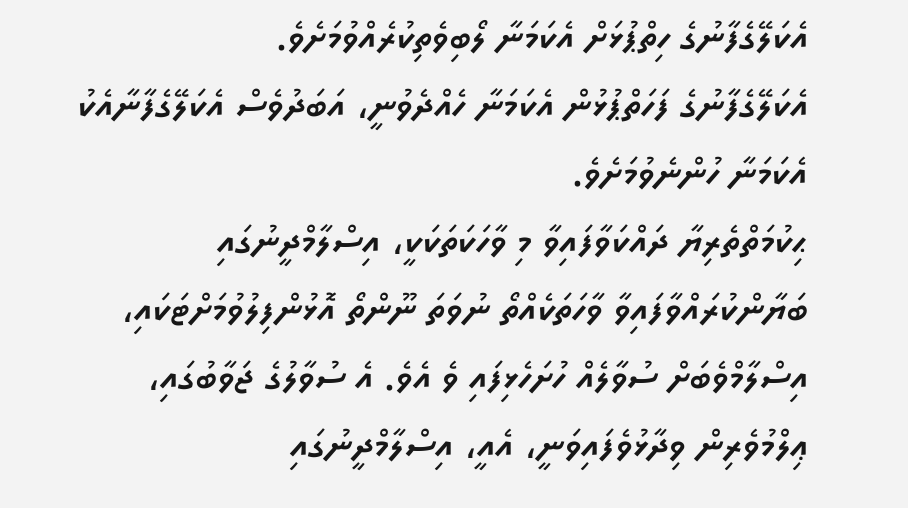އެކަލޭގެފާނުގެ ހިތްޕުޅަށް އެކަމަނާ ލޯބިވެތިކުރެއްވުމަށެވެ.
އެކަލޭގެފާނުގެ ފަހަތްޕުޅުން އެކަމަނާ ހެއްދެވުނީ، އަބަދުވެސް އެކަލޭގެފާނާއެކު އެކަމަނާ ހުންނެވުމަށެވެ.
ޙިކުމަތްތެރިޔާ ދައްކަވާފައިވާ މި ވާހަކަތަކަކީ، އިސްލާމްދީނުގައި ބަޔާންކުރައްވާފައިވާ ވާހަތަކެއްތޯ ނުވަތަ ނޫންތޯ އޮޅުންފިލުވުމަށްޓަކައި، އިސްލާމްވެބަށް ސުވާލެއް ހުށަހެޅިފައި ވެ އެވެ. އެ ސުވާލުގެ ޖަވާބުގައި، ޢިލްމުވެރިން ވިދާޅުވެފައިވަނީ، އެއީ، އިސްލާމްދީނުގައި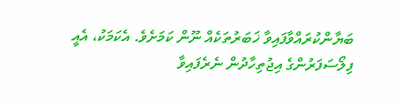ބަޔާންކުރައްވާފައިވާ ޚަބަރުތަކެއް ނޫން ކަމަށެވެ. އެކަމަކު، އެއީ ފިލޯސަފަރުންގެ އިޖުތިހާދުން ނެރެފައިވާ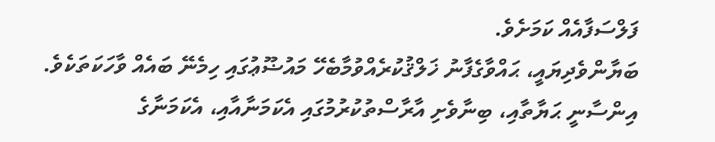ފަލްސަފާއެއް ކަމަށެވެ.
ބަޔާންވެދިޔައީ، ޙައްވާގެފާނު ޚަލްޤުކުރެއްވުމާބެހޭ މައުޟޫޢުގައި ހިމެނޭ ބައެއް ވާހަކަތަކެވެ. އިންސާނީ ޙަޔާތާއި، ބިނާވެށި އާރާސްތުކުރުމުގައި އެކަމަނާއާއި، އެކަމަނާގެ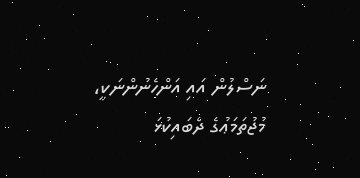ނަސްލުން އައި އަންހެނުންނަކީ، މުޖުތަމަޢުގެ ދެބައިކުޅަ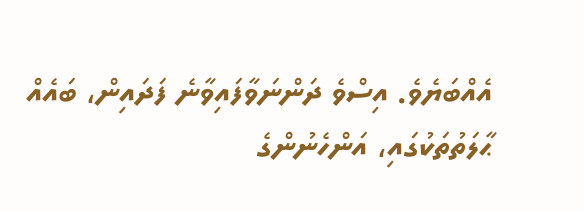އެއްބަޔެވެ. އިސްވެ ދަންނަވާފައިވާނެ ފަދައިން، ބައެއް ޙާލަތުތަކުގައި، އަންހެނުންގެ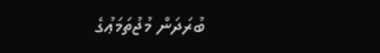ބުރަދަން މުޖުތަމަޢުގެ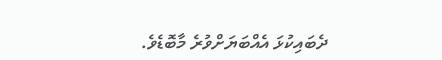ދެބައިކުޅަ އެއްބަޔަށްވުރެ މާބޮޑެވެ.